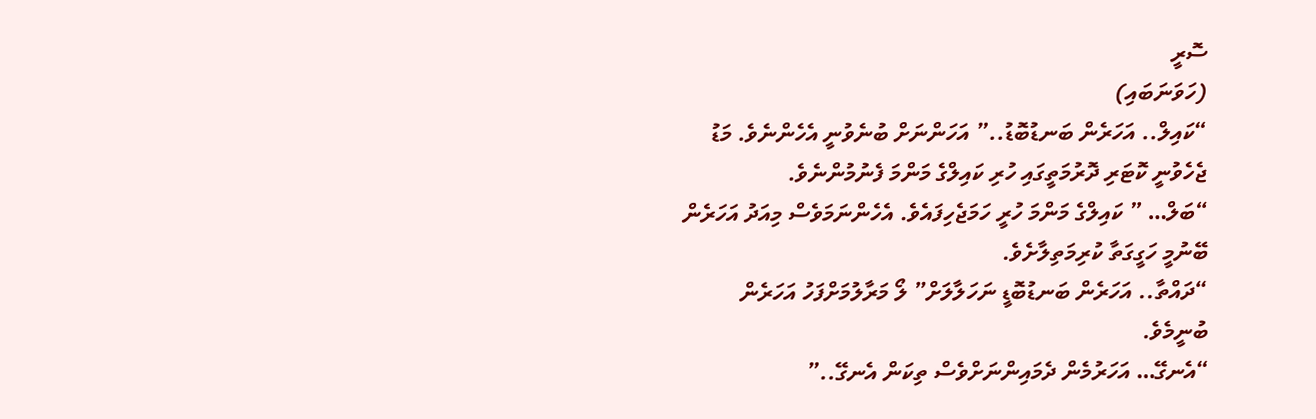ސޮރީ
(ހަވަނަބައި)
“ކައިލް.. އަހަރެން ބަނޑުބޮޑު..” އަހަންނަށް ބުނެވުނީ އެހެންނެވެ. މަޑު ޖެހެވުނީ ކޮޓަރި ދޮރުމަތީގައި ހުރި ކައިލްގެ މަންމަ ފެނުމުންނެވެ.
“ބަލް… ” ކައިލްގެ މަންމަ ހުރީ ހަމަޖެހިފައެވެ. އެހެންނަމަވެސް މިއަދު އަހަރެން ބޭނުމީ ހަގީގަތާ ކުރިމަތިލާށެވެ.
“ދައްތާ.. އަހަރެން ބަނޑުބޮޑީ ނަހަލާލަށް” ލޯ މަރާލުމަށްފަހު އަހަރެން ބުނީމެވެ.
“އެނގޭ… އަހަރުމެން ދެމައިންނަށްވެސް ތިކަން އެނގޭ..”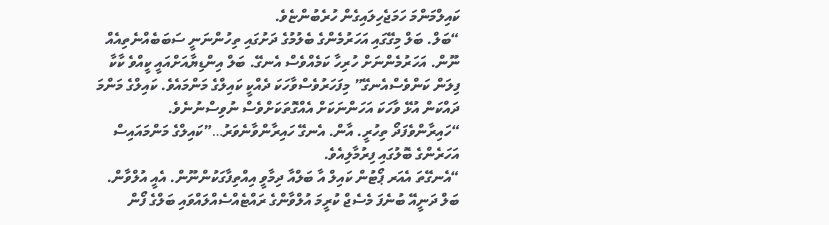ކައިލްމަންމަ ހަމަޖެހިލައިގެން ހުރެބުންޏެވެ.
“ބަލް. ބަލް މިގޭގައި އަހަރުމެންގެ ބެލުމުގެ ދަށުގައި ތިހުންނަނީ ސަބަބެއްނެތިއެއް ނޫން. އަހަރުމެންނަށް ހުރިހާ ކަމެއްވެސް އެނގޭ. ބަލް އިންޑިޔާއަށްއައީ ކީއްވެ ކާކާ ފިލަން ކަންވެސްއެނގޭ” މިފަހަރުވެސްވާހަކަ ދެއްކީ ކައިލްގެ މަންމައެވެ. ކައިލްގެ މަންމަ ދައްކަން އުޅޭ ވާހަކަ އަހަންނަކަށް އެއްގޮތަކަށްވެސް ނުވިސްނުނެވެ.
“ހައިރާންވެފަދޯ ތިހުރީ. އާން. އެނގޭ ހައިރާންވާނެވަރު…”ކައިލްގެ މަންމައައިސް އަހަރެންގެ ބޮލުގައި ފިރުމާލިއެވެ.
“އެނގޭތަ އެއަރ ޕޯޓުން ކައިލް އާ ބަލްއާ ދިމާވީ އިއްތިފާގަކުންނޫން. އެއީ އުލްވާން. ބަލް ދަނީއޭ ބުނެފަ މެސެޖް ކުރީމަ އުލްވާންގެ ރައްޓެއްސެއްލައްވައި ބަލްގެ ފޯން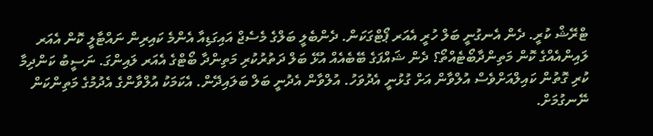ޓްރޭޝް ކުރީ. ދެން އެނގުނީ ބަލް ހުރީ އެއަރ ޕޯޓްގަކަން. ދެންބެލީ ބަލްގެ މެސެޖް އައިގަޑިއާ އެންމެ ކައިރިން ނައްޓާލީ ކޮން އެއަރ ލައިންއެއްގެ ކޮން މަތިންދާބޯޓެއްތޯ؟ ދެން ޝައްފަގެ ބޭބެއެއް އުޅޭ ބަލް ދަތުރުކުރި މަތިންދާ ބޯޓްގެ އެއަރ ލައިންގަ. ނަސީބު ކަންދިމާ ކުރި ގޮތުން ކައިލްއަށްވެސް އުލްވާން އަށް ގުޅުނީ އެދުވަހު. އުލްވާން އެދުނީ ބަލް ބަލައިދޭން. އެކަމަކު އުލްވާންގެ އެދުމުގެ މަތިންކަން ނޭނގުމަށް.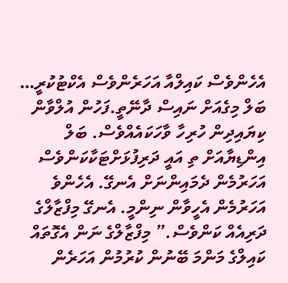އެހެންވެސް ކައިލްއާ އަހަރެންވެސް އެކްޓުކުރީ… ބަލް މިގެއަށް ނައިސް ދާނޭތީ.ފަހުން އުލްވާން ކިޔައިދިން ހުރިހާ ވާހަކައެއްވެސް. ބަލް އިންޑިޔާއަށް ތި އައީ ދަރިފުޅަށްޓަކާކަންވެސް އަހަރުމެން ދެމައިންނަށް އެނގޭ. އެހެންވެ އަހަރުމެން އެހީވާން ނިންމީ. އެނގޭ މިފްޒާލްގެ ދަރިއެއް ކަންވެސް.” މިފްޒާލްގެ ނަން އެގޮތައް ކައިލްގެ މަންމަ ބޭނުން ކުރުމުން އަހަރެން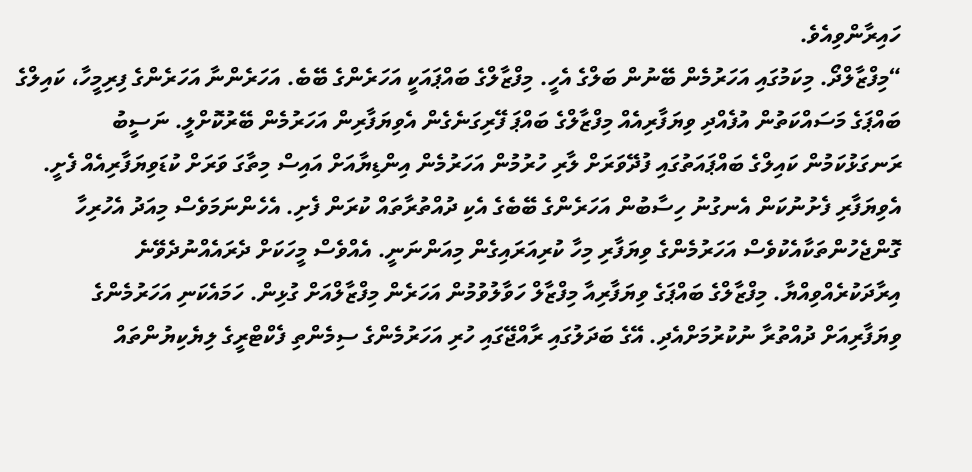ހައިރާންވިއެވެ.
“މިފްޒާލްދޯ. މިކަމުގައި އަހަރުމެން ބޭނުން ބަލްގެ އެހީ. މިފްޒާލްގެ ބައްޕައަކީ އަހަރެންގެ ބޭބެ. އަހަރެންނާ އަހަރެންގެ ފިރިމީހާ، ކައިލްގެ ބައްޕަގެ މަސައްކަތުން އުފެއްދި ވިޔަފާރިއެއް މިފްޒާލްގެ ބައްޕަ ފޭރިގަނެގެން އެވިޔަފާރިން އަހަރުމެން ބޭރުކޮށްލީ. ނަސީބު ރަނގަޅުކަމުން ކައިލްގެ ބައްޕައަތުގައި ފުދޭވަރަށް ލާރި ހުރުމުން އަހަރުމެން އިންޑިޔާއަށް އައިސް މިތާގަ ވަރަށް ކުޑަވިޔަފާރިއެއް ފެށީ. އެވިޔަފާރި ފެށުނުކަން އެނގުނު ހިސާބުން އަހަރެންގެ ބޭބެގެ އެކި ދުއްތުރާތައް ކުރަން ފެށި. އެހެންނަމަވެސް މިއަދު އެހުރިހާ ގޮންޖެހުންތަކާއެކުވެސް އަހަރުމެންގެ ވިޔަފާރި މިހާ ކުރިއަރައިގެން މިއަންނަނީ. އެއްވެސް މީހަކަށް ދެރައެއްނުދެވޭނެ އިރާދަކުރެއްވިއްޔާ. މިފްޒާލްގެ ބައްޕަގެ ވިޔަފާރިއާ މިފްޒާލް ހަވާލުވުމުން އަހަރެން މިފްޒާލްއަށް ގުޅިން. ހަމައެކަނި އަހަރުމެންގެ ވިޔަފާރިއަށް ދުއްތުރާ ނުކުރުމަށްއެދި. އޭގެ ބަދަލުގައި ރާއްޖޭގައި ހުރި އަހަރުމެންގެ ސިމެންތި ފެކްޓްރީގެ ލިޔެކިޔުންތައް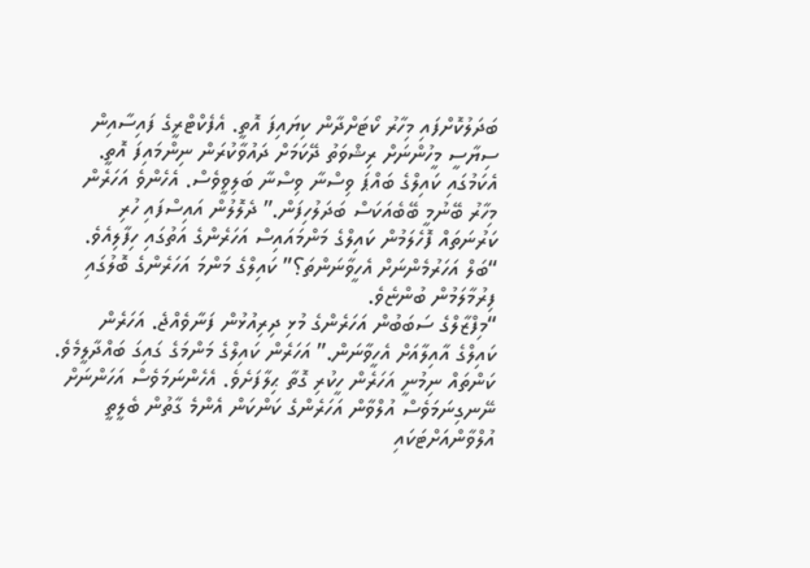ބަދަލުކޮށްފައި މިހާރު ކޯޓަށްދާން ކިޔައިފަ އޮތީ. އެފެކްޓްރީގެ ފައިސާއިން ސިޔާސީ މީހުންނަށް ރިޝްވަތު ދޭކަމަށް ދައުވާކުރަން ނިންމައިފަ އޮތީ. އެކަމުގައި ކައިލްގެ ބައްޕަ ވިސްނާ ވިސްނާ ބަލިވީވެސް. އެހެންވެ އަހަރެން މިހާރު ބޭނުމީ ބޭބެއަކަސް ބަދަލުހިފަން.” ދެލޮލުން އައިސްފައި ހުރި ކަރުނަތައް ފޮހެލަމުން ކައިލްގެ މަންމައައިސް އަހަރެންގެ އަތުގައި ހިފާލިއެވެ.
“ބަލް އަހަރުމެންނަށް އެހީވާނަންތަ؟” ކައިލްގެ މަންމަ އަހަރެންގެ ބޮލުގައި ފިރުމާލަމުން ބުންޏެވެ.
“މިފްޒާލްގެ ސަބަބުން އަހަރެންގެ މުޅި ދިރިއުޅުން ފަނާވެއްޖެ. އަހަރެން ކައިލްގެ އާއިލާއަށް އެހީވާނަން.” އަހަރެން ކައިލްގެ މަންމަގެ ގައިގަ ބައްދާލީމެވެ.
ކަންތައް ނިމުނީ އަހަރެން ހީކުރި ގޮތާ ޙިލާފަށެވެ. އެހެންނަމަވެސް އަހަންނަށް ނޭނގިނަމަވެސް އުލްވާން އަހަރެންގެ ކަންކަން އެންމެ ގާތުން ބެލީތީ އުލްވާންއަށްޓަކައި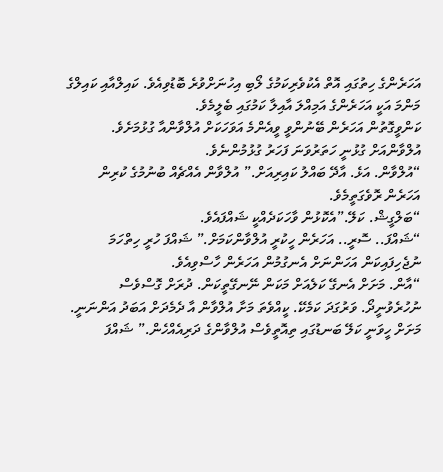އަހަރެންގެ ހިތުގައި އޮތް އެކުވެރިކަމުގެ ލޯބި އިހުނަށްވުރެ ބޮޑުވިއެވެ. ކައިލްއާއި ކައިލްގެ މަންމަ އަކީ އަހަރެންގެ އަމިއްލަ އާއިލާ ކަމުގައި ބެލީމެވެ.
ކަންވީގޮތުން އަހަރެން ބޭނުންވީ ވީއެންމެ އަވަހަކަށް އުލްވާންއާ ގުޅުމަށެވެ. އުލްވާންއަށް ގުޅުނީ ހަތަރުވަނަ ފަހަރު ގުޅުމުންނެވެ.
“އުލްވާން. އަޅެ. އާދޭ ބައްލު ކައިރިއަށް.” އުލްވާން އެއްޗެއް ބުނުމުގެ ކުރިން އަހަރެން ރޮވެގަތީމެވެ.
“ބަލްގީޝް. ކަލޭ.”އެކޮޅުން ވާހަކަދެއްކީ ޝައްފައެވެ.
“ޝައްފަ.. ސޮރީ.. އަހަރެން ހީކުރީ އުލްވާންކަމަށް.” ޝައްފަ ހުރީ ހިތްހަމަ ނުޖެހިފައިކަން އަހަންނަށް އެނގުމުން އަހަރެން ހާސްވިއެވެ.
“އާން. މަށަށް އެނގޭ ކަލެއަށް މަކަން ނޭނގޭތީކަން. ދުރަށް ގޮސްވެސް ނުހުރެވުނީދޯ. ވަރުގަދަ ކަމެކޭ. ކީއްވެތަ މަށާ އުލްވާން އާ ދެމެދަށް އަބަދު އަންނަނީ. މަށަށް ހީވަނީ ކަލޭ ބަނޑުގައި ތިއޮތީވެސް އުލްވާންގެ ދަރިއެއްހެން.” ޝައްފަ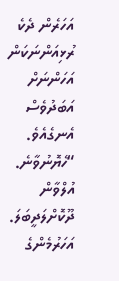އަހަރެން ދެކެ ރުޅިއަންނަކަން އަހަންނަށް އަބަދުވެސް އެނގެއެވެ.
“ހެޔޮނުވާނެ. އުލްވާން ދޫކޮށްލަދީބަލަ. އަހަރުމެންގެ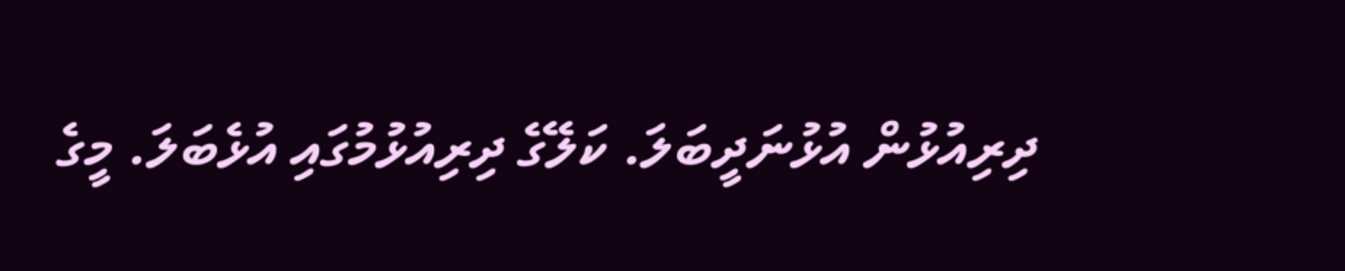ދިރިއުޅުން އުޅުނަދީބަލަ. ކަލޭގެ ދިރިއުޅުމުގައި އުޅެބަލަ. މީގެ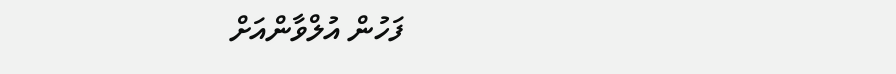ފަހުން އުލްވާންއަށް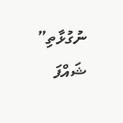ނުގުޅާތި” ޝައްފަ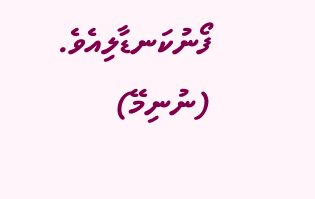ފޯނުކަނޑާލިއެވެ.
(ނުނިމޭ)